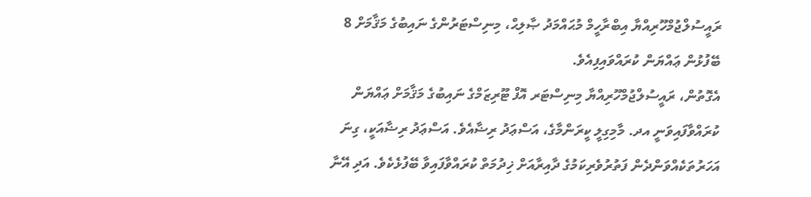ރައީސުލްޖުމްހޫރިއްޔާ އިބްރާހީމް މުޙައްމަދު ޞާލިޙް، މިނިސްޓަރުންގެ ނައިބުގެ މަޤާމަށް 8 ބޭފުޅުން ޢައްޔަން ކުރައްވައިފިއެވެ.
އެގޮތުން، ރައީސުލްޖުމްހޫރިއްޔާ މިނިސްޓަރ އޮފް ޓޫރިޒަމްގެ ނައިބުގެ މަޤާމަށް ޢައްޔަން ކުރައްވާފައިވަނީ އދ. މާމިގިލީ ކީރަންމާގެ، އަސްޢަދު ރިޟާއެވެ. އަސްޢަދު ރިޟާއަކީ، ގިނަ އަހަރުތަކެއްވަންދެން ފަތުރުވެރިކަމުގެ ދާއިރާއަށް ޚިދުމަތް ކުރައްވާފައިވާ ބޭފުޅެކެވެ. އަދި އޭނާ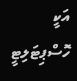އަކީ ހޮސްޕިޓަލިޓީ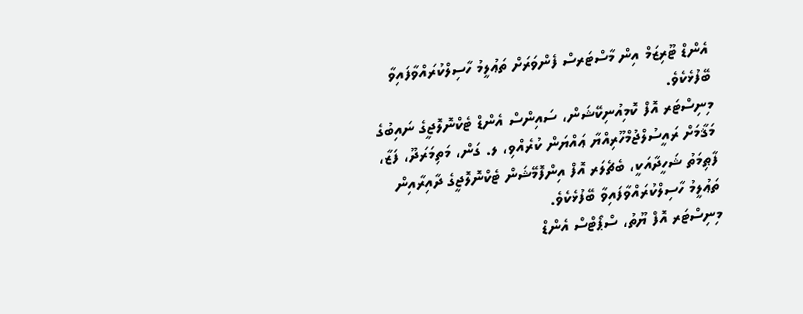އެންޑް ޓޫރިޒަމް އިން މާސްޓަރސް ފެންވަރަށް ތަޢުލީމު ހާސިލްކުރައްވާފައިވާ ބޭފުޅެކެވެ.
މިނިސްޓަރ އޮފް ކޮމިއުނިކޭޝަން، ސައިންސް އެންޑް ޓެކްނޮލޮޖީގެ ނައިބުގެ މަޤާމަށް ރައީސުލްޖުމްހޫރިއްޔާ ޢައްޔަން ކުރެއްވި، ލ. ގަން، މަތިމަރަދޫ، ފަޒާ، ފާޠިމަތު ޝަހީދާއަކީ، ބެޗެލަރ އޮފް އިންފޮމޭޝަން ޓެކްނޮލޮޖީގެ ދާއިރާއިން ތަޢުލީމު ހާސިލްކުރައްވާފައިވާ ބޭފުޅެކެވެ.
މިނިސްޓަރ އޮފް ޔޫތު، ސްޕޯޓްސް އެންޑް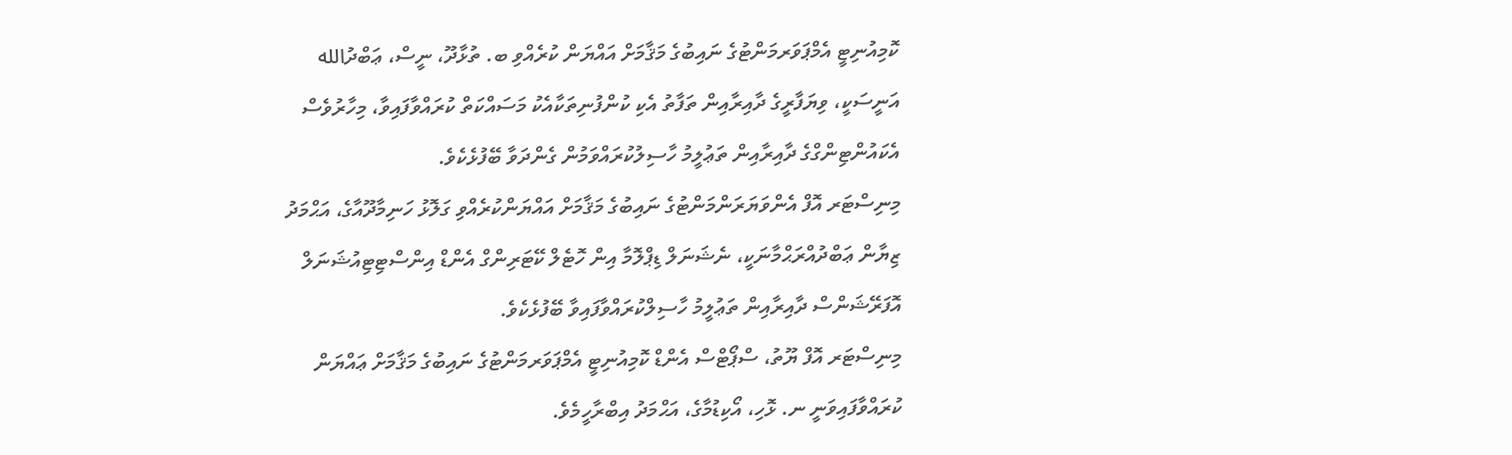ކޮމިއުނިޓީ އެމްޕަވަރމަންޓުގެ ނައިބުގެ މަޤާމަށް އައްޔަން ކުރެއްވި ބ. ތުޅާދޫ، ނީސް، ޢަބްދުالله އަނީސަކީ، ވިޔަފާރީގެ ދާއިރާއިން ތަފާތު އެކި ކުންފުނިތަކާއެކު މަސައްކަތް ކުރައްވާފައިވާ، މިހާރުވެސް އެކައުންޓިންގްގެ ދާއިރާއިން ތަޢުލީމު ހާސިލުކުރައްވަމުން ގެންދަވާ ބޭފުޅެކެވެ.
މިނިސްޓަރ އޮފް އެންވަޔަރަންމަންޓުގެ ނައިބުގެ މަޤާމަށް އައްޔަންކުރެއްވި ގަލޮޅު ހަނިމާދޫއާގެ، އަޙްމަދު ޒިޔާން ޢަބްދުއްރަޙްމާނަކީ، ނެޝަނަލް ޑިޕްލޮމާ އިން ހޮޓެލް ކޭޓަރިންގް އެންޑް އިންސްޓިޓިއުޝަނަލް އޮފަރޭޝަންސް ދާއިރާއިން ތަޢުލީމު ހާސިލްކުރައްވާފައިވާ ބޭފުޅެކެވެ.
މިނިސްޓަރ އޮފް ޔޫތު، ސްޕޯޓްސް އެންޑް ކޮމިއުނިޓީ އެމްޕަވަރމަންޓުގެ ނައިބުގެ މަޤާމަށް ޢައްޔަން ކުރައްވާފައިވަނީ ނ. ޅޮހި، އޯކިޑުމާގެ، އަޙްމަދު އިބްރާހީމެވެ.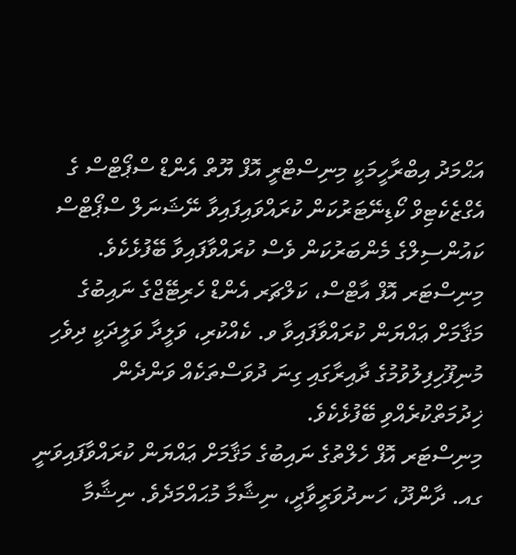އަޙްމަދު އިބްރާހީމަކީ މިނިސްޓްރީ އޮފް ޔޫތް އެންޑް ސްޕޯޓްސް ގެ އެގްޒެކެޓިވް ކޯޑިނޭޓަރުކަން ކުރައްވައިފައިވާ ނޭޝަނަލް ސްޕޯޓްސް ކައުންސިލްގެ މެންބަރުކަން ވެސް ކުރައްވާފައިވާ ބޭފުޅެކެވެ.
މިނިސްޓަރ އޮފް އާޓްސް، ކަލްޗަރ އެންޑް ހެރިޓޭޖްގެ ނައިބުގެ މަޤާމަށް ޢައްޔަން ކުރައްވާފައިވާ ވ. ކެއްކުރި، ވަލީދާ ވަލީދަކީ ދިވެހި މުނިފޫހިފިލުވުމުގެ ދާއިރާގައި ގިނަ ދުވަސްތަކެއް ވަންދެން ޚިދުމަތްކުރެއްވި ބޭފުޅެކެވެ.
މިނިސްޓަރ އޮފް ހެލްތުގެ ނައިބުގެ މަޤާމަށް ޢައްޔަން ކުރައްވާފައިވަނީ ގއ. ދާންދޫ، ހަނދުވަރީވާދީ، ނިޝާމާ މުޙައްމަދެވެ. ނިޝާމާ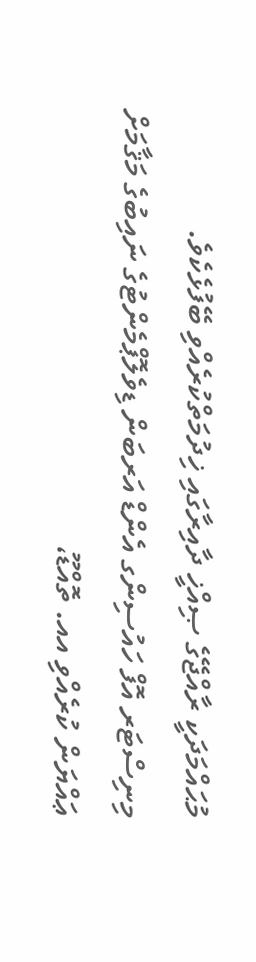މުޙައްމަދަކީ ރާއްޖޭގެ ޞިއްޚީ ދާއިރާގައި ޚިދުމަތްކުރެއްވި ބޭފުޅެކެވެ.
މިނިސްޓަރ އޮފް ހައުސިންގ އެންޑް އަރބަން ޑިވެލޮޕްމެންޓުގެ ނައިބުގެ މަޤާމަށް ޢައްޔަން ކުރެއްވި އއ. ތޮއްޑޫ،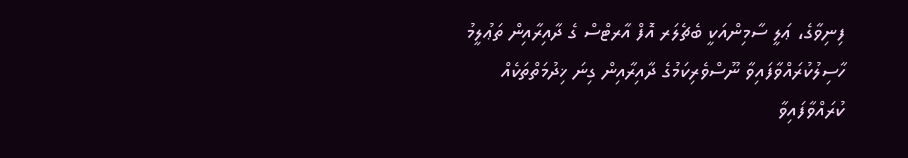ފިނިވާގެ، ޢަލީ ސާމިންއަކީ ބެޗެލަރ އޮފް އާރޓްސް ގެ ދާއިރާއިން ތަޢުލީމު ހާސިލުކުރައްވާފައިވާ ނޫސްވެރިކަމުގެ ދާއިރާއިން ގިނަ ޚިދުމަތްތަކެއް ކުރައްވާފައިވާ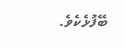ބޭފުޅެކެވެ.